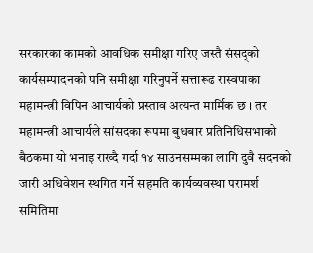सरकारका कामको आवधिक समीक्षा गरिए जस्तै संसद्को कार्यसम्पादनको पनि समीक्षा गरिनुपर्ने सत्तारूढ रास्वपाका महामन्त्री विपिन आचार्यको प्रस्ताव अत्यन्त मार्मिक छ । तर महामन्त्री आचार्यले सांसदका रूपमा बुधबार प्रतिनिधिसभाको बैठकमा यो भनाइ राख्दै गर्दा १४ साउनसम्मका लागि दुवै सदनको जारी अधिवेशन स्थगित गर्ने सहमति कार्यव्यवस्था परामर्श समितिमा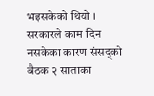भइसकेको थियो । सरकारले काम दिन नसकेका कारण संसद्को बैठक २ साताका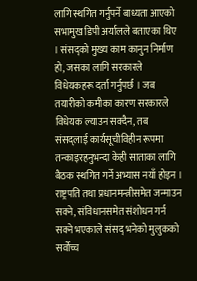लागि स्थगित गर्नुपर्ने बाध्यता आएको सभामुख डिपी अर्यालले बताएका थिए । संसद्को मुख्य काम कानुन निर्माण हो, जसका लागि सरकारले विधेयकहरू दर्ता गर्नुपर्छ । जब तयारीको कमीका कारण सरकारले विधेयक ल्याउन सक्दैन, तब संसद्लाई कार्यसूचीविहीन रूपमा तन्काइरहनुभन्दा केही साताका लागि बैठक स्थगित गर्ने अभ्यास नयाँ होइन । राष्ट्रपति तथा प्रधानमन्त्रीसमेत जन्माउन सक्ने, संविधानसमेत संशोधन गर्न सक्ने भएकाले संसद् भनेको मुलुकको सर्वोच्च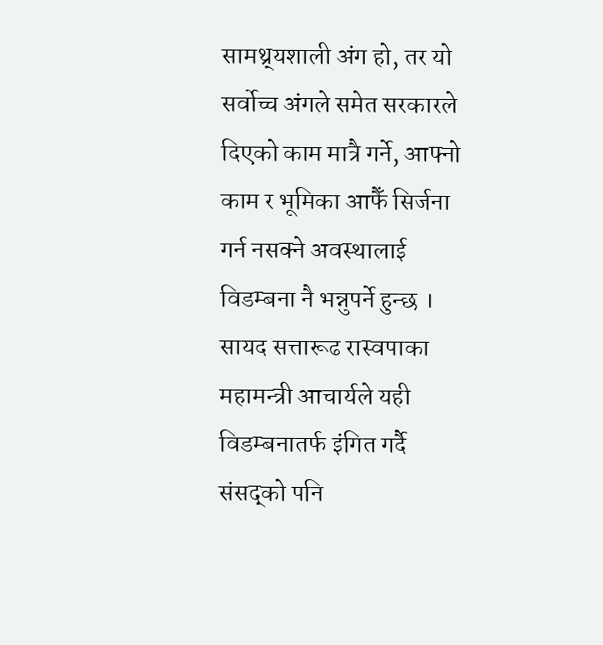सामथ्र्यशाली अंग हो, तर यो सर्वोच्च अंगले समेत सरकारले दिएको काम मात्रै गर्ने, आफ्नो काम र भूमिका आफैँ सिर्जना गर्न नसक्ने अवस्थालाई विडम्बना नै भन्नुपर्ने हुन्छ । सायद सत्तारूढ रास्वपाका महामन्त्री आचार्यले यही विडम्बनातर्फ इंगित गर्दै संसद्को पनि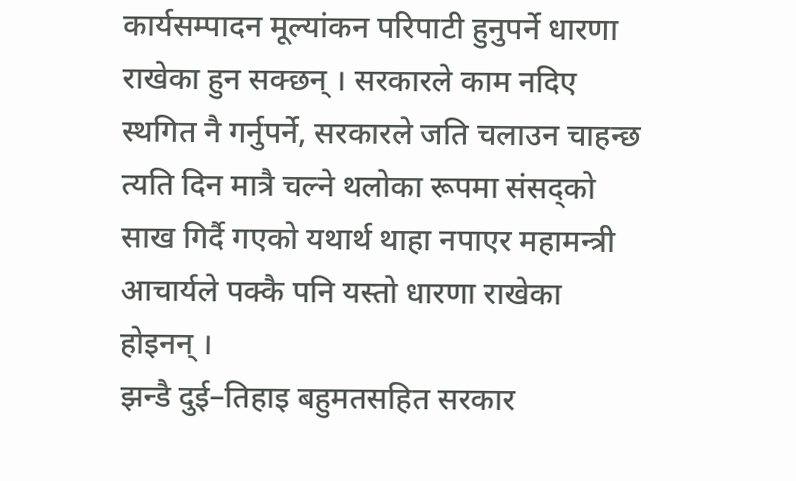कार्यसम्पादन मूल्यांकन परिपाटी हुनुपर्ने धारणा राखेका हुन सक्छन् । सरकारले काम नदिए स्थगित नै गर्नुपर्ने, सरकारले जति चलाउन चाहन्छ त्यति दिन मात्रै चल्ने थलोका रूपमा संसद्को साख गिर्दै गएको यथार्थ थाहा नपाएर महामन्त्री आचार्यले पक्कै पनि यस्तो धारणा राखेका होइनन् ।
झन्डै दुई–तिहाइ बहुमतसहित सरकार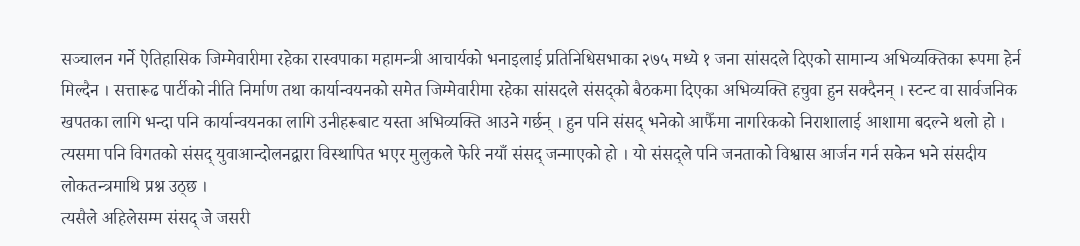सञ्चालन गर्ने ऐतिहासिक जिम्मेवारीमा रहेका रास्वपाका महामन्त्री आचार्यको भनाइलाई प्रतिनिधिसभाका २७५ मध्ये १ जना सांसदले दिएको सामान्य अभिव्यक्तिका रूपमा हेर्न मिल्दैन । सत्तारूढ पार्टीको नीति निर्माण तथा कार्यान्वयनको समेत जिम्मेवारीमा रहेका सांसदले संसद्को बैठकमा दिएका अभिव्यक्ति हचुवा हुन सक्दैनन् । स्टन्ट वा सार्वजनिक खपतका लागि भन्दा पनि कार्यान्वयनका लागि उनीहरूबाट यस्ता अभिव्यक्ति आउने गर्छन् । हुन पनि संसद् भनेको आफैँमा नागरिकको निराशालाई आशामा बदल्ने थलो हो । त्यसमा पनि विगतको संसद् युवाआन्दोलनद्वारा विस्थापित भएर मुलुकले फेरि नयाँ संसद् जन्माएको हो । यो संसद्ले पनि जनताको विश्वास आर्जन गर्न सकेन भने संसदीय लोकतन्त्रमाथि प्रश्न उठ्छ ।
त्यसैले अहिलेसम्म संसद् जे जसरी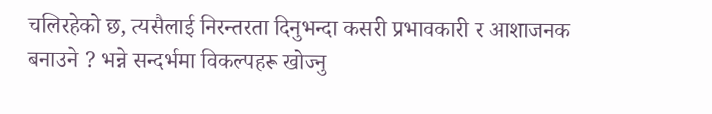चलिरहेको छ, त्यसैलाई निरन्तरता दिनुभन्दा कसरी प्रभावकारी र आशाजनक बनाउने ? भन्ने सन्दर्भमा विकल्पहरू खोज्नु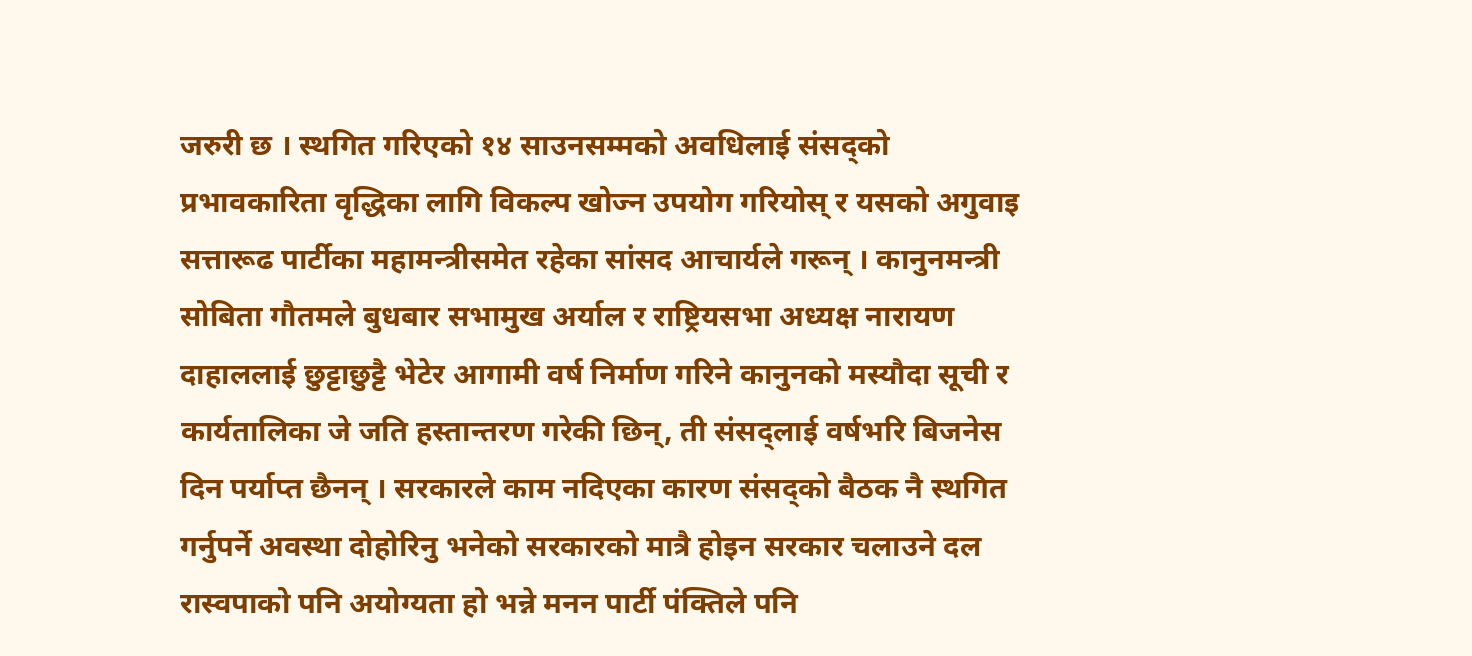जरुरी छ । स्थगित गरिएको १४ साउनसम्मको अवधिलाई संसद्को प्रभावकारिता वृद्धिका लागि विकल्प खोज्न उपयोग गरियोस् र यसको अगुवाइ सत्तारूढ पार्टीका महामन्त्रीसमेत रहेका सांसद आचार्यले गरून् । कानुनमन्त्री सोबिता गौतमले बुधबार सभामुख अर्याल र राष्ट्रियसभा अध्यक्ष नारायण दाहाललाई छुट्टाछुट्टै भेटेर आगामी वर्ष निर्माण गरिने कानुनको मस्यौदा सूची र कार्यतालिका जे जति हस्तान्तरण गरेकी छिन्, ती संसद्लाई वर्षभरि बिजनेस दिन पर्याप्त छैनन् । सरकारले काम नदिएका कारण संसद्को बैठक नै स्थगित गर्नुपर्ने अवस्था दोहोरिनु भनेको सरकारको मात्रै होइन सरकार चलाउने दल रास्वपाको पनि अयोग्यता हो भन्ने मनन पार्टी पंक्तिले पनि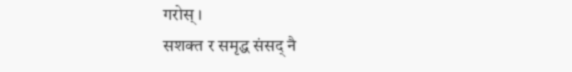गरोस् ।
सशक्त र समृद्ध संसद् नै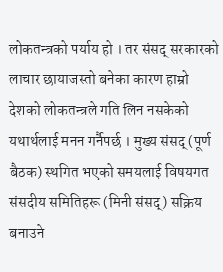लोकतन्त्रको पर्याय हो । तर संसद् सरकारको लाचार छायाजस्तो बनेका कारण हाम्रो देशको लोकतन्त्रले गति लिन नसकेको यथार्थलाई मनन गर्नैपर्छ । मुख्य संसद् (पूर्ण बैठक) स्थगित भएको समयलाई विषयगत संसदीय समितिहरू (मिनी संसद्) सक्रिय बनाउने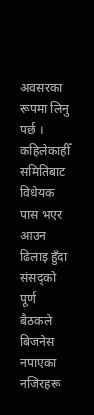अवसरका रूपमा लिनु पर्छ । कहिलेकाहीँ समितिबाट विधेयक पास भएर आउन ढिलाइ हुँदा संसद्को पूर्ण बैठकले बिजनेस नपाएका नजिरहरू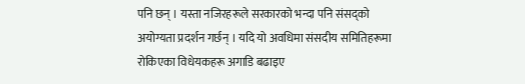पनि छन् । यस्ता नजिरहरूले सरकारको भन्दा पनि संसद्को अयोग्यता प्रदर्शन गर्छन् । यदि यो अवधिमा संसदीय समितिहरूमा रोकिएका विधेयकहरू अगाडि बढाइए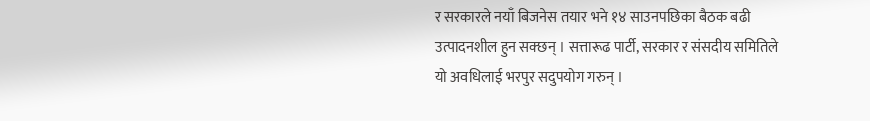र सरकारले नयाँ बिजनेस तयार भने १४ साउनपछिका बैठक बढी उत्पादनशील हुन सक्छन् । सत्तारूढ पार्टी, सरकार र संसदीय समितिले यो अवधिलाई भरपुर सदुपयोग गरुन् ।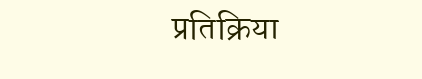प्रतिक्रिया